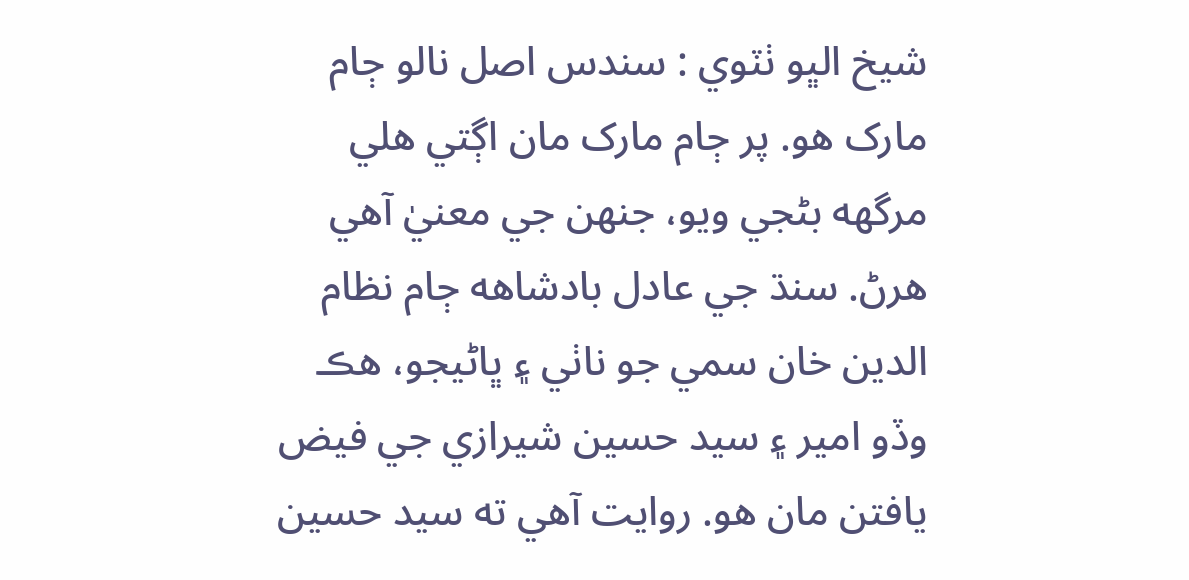شيخ الڀو ٺٽوي : سندس اصل نالو ڄام مارک هو. پر ڄام مارک مان اڳتي هلي مرگهه بڻجي ويو، جنهن جي معنيٰ آهي هرڻ. سنڌ جي عادل بادشاهه ڄام نظام الدين خان سمي جو ناٺي ۽ ڀاڻيجو، هڪ وڏو امير ۽ سيد حسين شيرازي جي فيض يافتن مان هو. روايت آهي ته سيد حسين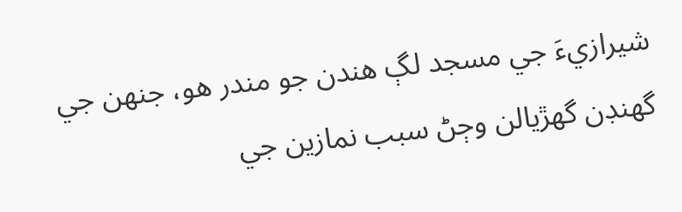شيرازيءَ جي مسجد لڳ هندن جو مندر هو، جنهن جي گھنڊن گھڙيالن وڄڻ سبب نمازين جي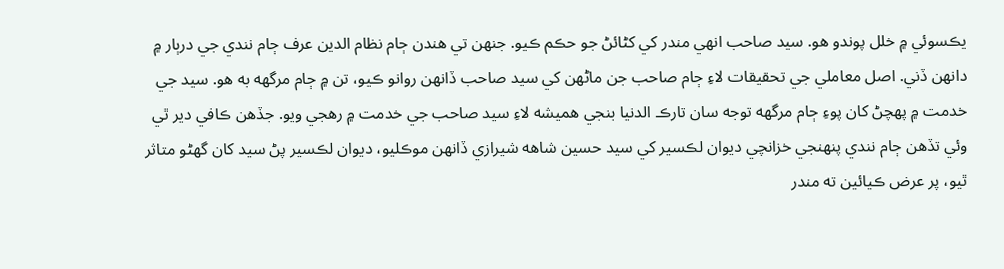يڪسوئي ۾ خلل پوندو هو. سيد صاحب انهي مندر کي کڻائڻ جو حڪم ڪيو. جنهن تي هندن ڄام نظام الدين عرف ڄام نندي جي درٻار ۾ دانهن ڏني. اصل معاملي جي تحقيقات لاءِ ڄام صاحب جن ماڻهن کي سيد صاحب ڏانهن روانو ڪيو، تن ۾ ڄام مرگهه به هو. سيد جي خدمت ۾ پهچڻ کان پوءِ ڄام مرگهه توجه سان تارڪ الدنيا بنجي هميشه لاءِ سيد صاحب جي خدمت ۾ رهجي ويو. جڏهن ڪافي دير ٿي وئي تڏهن ڄام نندي پنهنجي خزانچي ديوان لڪسير کي سيد حسين شاهه شيرازي ڏانهن موڪليو، ديوان لڪسير پڻ سيد کان گهڻو متاثر ٿيو، پر عرض ڪيائين ته مندر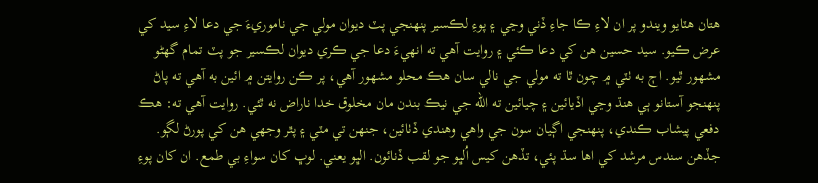هتان هٽايو ويندو پر ان لاءِ ڪا جاءِ ڏني وڃي ۽ پوءِ لڪسير پنهنجي پٽ ديوان مولي جي ناموريءَ جي دعا لاءِ سيد کي عرض ڪيو. سيد حسين هن کي دعا ڪئي ۽ روايت آهي ته انهيءَ دعا جي ڪري ديوان لڪسير جو پٽ تمام گهڻو مشهور ٿيو. اڄ به ٺٽي ۾ چون ٿا ته مولي جي نالي سان هڪ محلو مشهور آهي، پر ڪن روايتن ۾ ائين به آهي ته پاڻ پنهنجو آستانو ٻي هنڌ وڃي اڏيائين ۽ چيائين ته الله جي نيڪ بندن مان مخلوق خدا ناراض نه ٿئي. روايت آهي ته: هڪ دفعي پيشاب ڪندي، پنهنجي اڳيان سون جي واهي وهندي ڏٺائين، جنهن تي مٽي ۽ پٿر وجھي هن کي پورڻ لڳو. جڏهن سندس مرشد کي اها سڌ پئي، تڏهن کيس اُلڀو جو لقب ڏنائون. الڀو يعني. لوڀ کان سواءِ بي طمع. ان کان پوءِ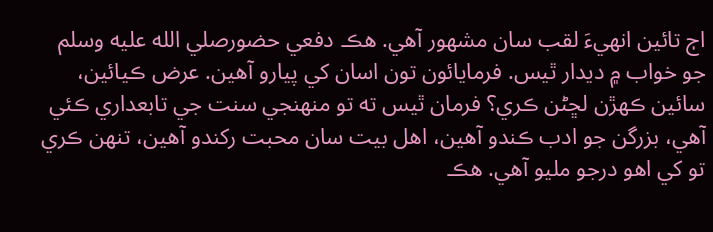اڄ تائين انهيءَ لقب سان مشهور آهي. هڪ دفعي حضورصلي الله عليه وسلم جو خواب ۾ ديدار ٿيس. فرمايائون تون اسان کي پيارو آهين. عرض ڪيائين، سائين ڪهڙن لڇڻن ڪري؟ فرمان ٿيس ته تو منهنجي سنت جي تابعداري ڪئي آهي، بزرگن جو ادب ڪندو آهين، اهل بيت سان محبت رکندو آهين، تنهن ڪري تو کي اهو درجو مليو آهي. هڪ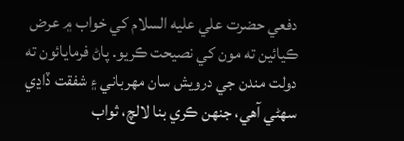دفعي حضرت علي عليه السلام کي خواب ۾ عرض ڪيائين ته مون کي نصيحت ڪريو. پاڻ فرمايائون ته دولت مندن جي درويش سان مهرباني ۽ شفقت ڏاڍي سهڻي آهي، جنهن ڪري بنا لالچ، ثواب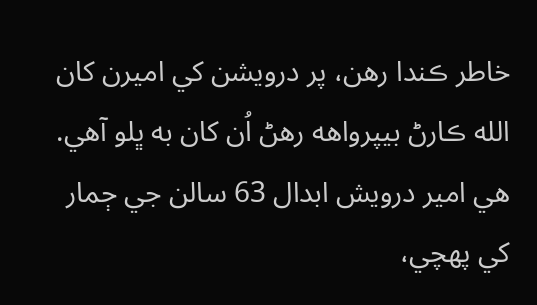خاطر ڪندا رهن، پر درويشن کي اميرن کان الله ڪارڻ بيپرواهه رهڻ اُن کان به ڀلو آهي. هي امير درويش ابدال 63 سالن جي ڄمار کي پهچي،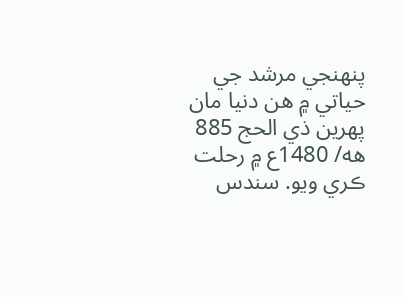پنهنجي مرشد جي حياتي ۾ هن دنيا مان پهرين ذي الحج 885 هه/ 1480ع ۾ رحلت ڪري ويو. سندس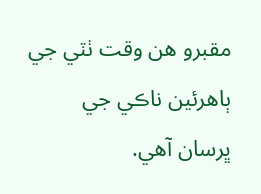مقبرو هن وقت ٺٽي جي ٻاهرئين ناڪي جي ڀرسان آهي.